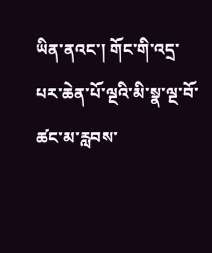ཡིན་ནའང་། གོང་གི་འདྲ་པར་ཆེན་པོ་ལྔའི་མི་སྣ་ལྔ་བོ་ཚང་མ་རླབས་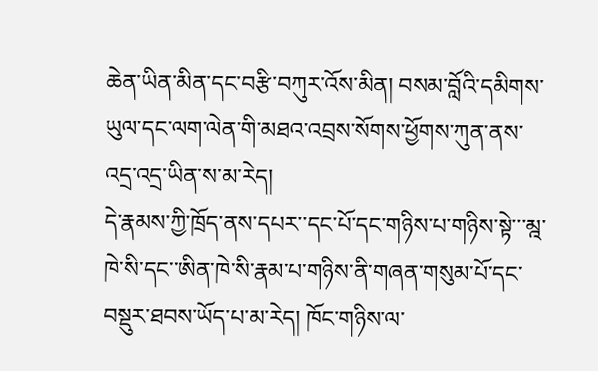ཆེན་ཡིན་མིན་དང་བརྩི་བཀུར་འོས་མིན། བསམ་བློའི་དམིགས་ཡུལ་དང་ལག་ལེན་གི་མཐའ་འབྲས་སོགས་ཕྱོགས་ཀུན་ནས་འདྲ་འདྲ་ཡིན་ས་མ་རེད།
དེ་རྣམས་ཀྱི་ཁྲོད་ནས་དཔར་་དང་པོ་དང་གཉིས་པ་གཉིས་སྟེ་་་མྰ་ཁེ་སི་དང་་ཨིན་ཁེ་སི་རྣམ་པ་གཉིས་ནི་གཞན་གསུམ་པོ་དང་བསྡུར་ཐབས་ཡོད་པ་མ་རེད། ཁོང་གཉིས་ལ་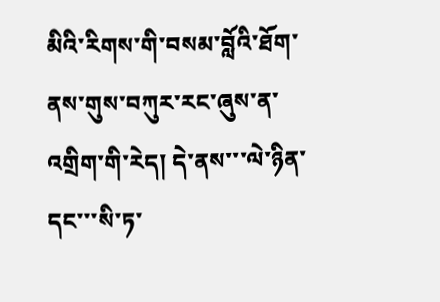མིའི་རིགས་གི་བསམ་བློའི་ཐོག་ནས་གུས་བཀུར་རང་ཞུས་ན་འགྲིག་གི་རེད། དེ་ནས་་་ལེ་ཉིན་དང་་་སི་ཏ་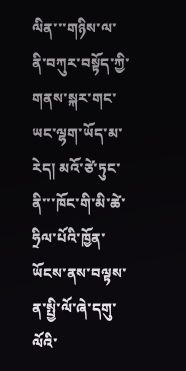ལིན་་་གཉིས་ལ་ནི་བཀུར་བསྟོད་ཀྱི་གནས་སྐར་གང་ཡང་ལྷག་ཡོད་མ་རེད། མའོ་ཙེ་ཏུང་ནི་་་ཁོང་གི་མི་ཚེ་ཧྲིལ་པོའི་ཁྱོན་ཡོངས་ནས་བལྟས་ན་སྤྱི་ལོ་ཞེ་དགུ་ལོའི་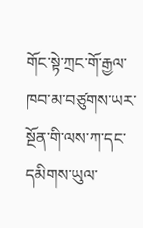གོང་སྟེ་ཀྲང་གོ་རྒྱལ་ཁབ་མ་བཙུགས་ཡར་སྔོན་གི་ལས་ཀ་དང་དམིགས་ཡུལ་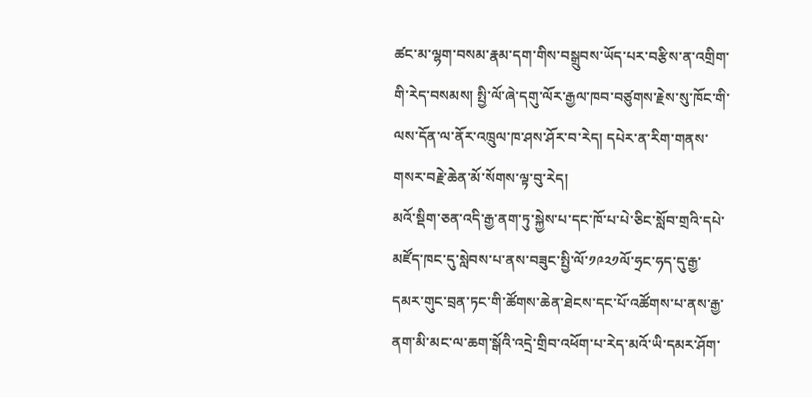ཚང་མ་ལྷག་བསམ་རྣམ་དག་གིས་བསྒྲུབས་ཡོད་པར་བརྩིས་ན་འགྲིག་གི་རེད་བསམས། སྤྱི་ལོ་ཞེ་དགུ་ལོར་རྒྱལ་ཁབ་བཙུགས་རྗེས་སུ་ཁོང་གི་ལས་དོན་ལ་ནོར་འཁྲུལ་ཁ་ཤས་ཤོར་བ་རེད། དཔེར་ན་རིག་གནས་གསར་བརྗེ་ཆེན་མོ་སོགས་ལྟ་བུ་རེད།
མའོ་སྡིག་ཅན་འདི་རྒྱ་ནག་ཏུ་སྐྱེས་པ་དང་ཁོ་པ་པེ་ཅིང་སློབ་གྲའི་དཔེ་མཛོད་ཁང་དུ་སླེབས་པ་ནས་བཟུང་སྤྱི་ལོ་༡༩༢༡ལོ་ཧྲང་ཧད་དུ་རྒྱ་དམར་གུང་བྲན་ཏང་གི་ཚོགས་ཆེན་ཐེངས་དང་པོ་འཚོགས་པ་ནས་རྒྱ་ནག་མི་མང་ལ་ཆག་སྒོའི་འདྲེ་གྲིབ་འཕོག་པ་རེད་མའོ་ཡི་དམར་ཤོག་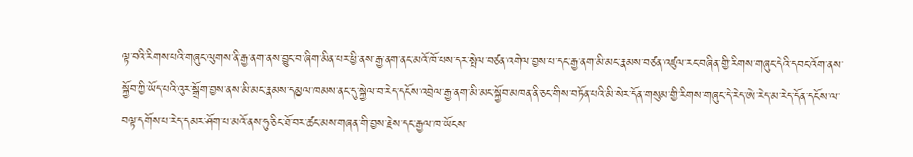ལྟ་བའི་རིགས་པའི་གཞུང་ལུགས་ནི་རྒྱ་ནག་ནས་བྱུང་བ་ཞིག་མིན་པར་ཕྱི་ནས་རྒྱ་ནག་ནང་མའོ་ཁོ་པས་དར་སྤེལ་བཙན་འགེལ་བྱས་པ་དང་རྒྱ་ནག་མི་མང་རྣམས་བཙན་འཛུལ་རང་བཞིན་གྱི་རིགས་གཞུང་དེའི་དབང་འོག་ནས་སྐྱོབ་ཀྱི་ཡོད་པའི་འུར་སྒྲོག་བྱས་ནས་མི་མང་རྣམས་དམྱལ་ཁམས་ནང་དུ་སྐྱེལ་བ་རེད་དངོས་འབྲེལ་རྒྱ་ནག་མི་མང་སྐྱོབ་མཁན་ནི་ཅང་གིས་བཏོན་པའི་མི་སེར་དོན་གསུམ་གྱི་རིགས་གཞུང་དེ་རེད་ཨེ་རེད་མ་རེད་དོན་དངོས་ལ་བལྟ་དགོས་པ་རེད་དམར་ཤོག་པ་མའོ་ནས་ཧུ་ཅིང་ཐོ་བར་ཚང་མས་གཞན་གི་བྱས་རྗེས་དང་རྒྱལ་ཁ་ཡོངས་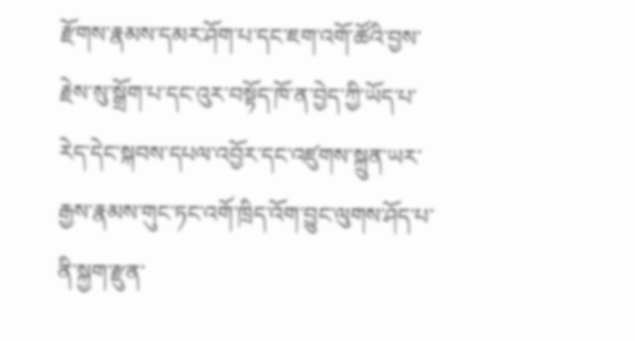རྫོགས་རྣམས་དམར་ཤོག་པ་དང་ཇག་འགོ་ཚོའི་བྱས་རྗེས་སུ་སྒྲོག་པ་དང་འུར་བསྟོད་ཁོ་ན་བྱེད་ཀྱི་ཡོད་པ་རེད་དེང་སྐབས་དཔལ་འབྱོར་དང་འཛུགས་སྐྲུན་ཡར་རྒྱས་རྣམས་གུང་ཏང་འགོ་ཁྲིད་འོག་བྱུང་ལུགས་ཤོད་པ་ནི་སྐྱག་རྫུན་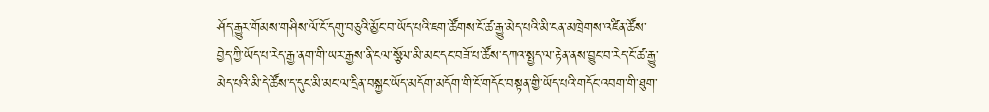ཤོད་རྒྱུར་གོམས་གཤིས་ལོ་ངོ་དགུ་བཅུའི་མྱོང་བ་ཡོད་པའི་ཇག་ཚོགས་ངོ་ཚ་རྒྱུ་མེད་པའི་མི་ངན་མཁྲེགས་འཛིན་ཚོས་བྱེད་ཀྱི་ཡོད་པ་རེད་རྒྱ་ནག་གི་ཡར་རྒྱས་ནི་ངལ་སྩོལ་མི་མང་དང་བཟོ་པ་ཚོས་དཀའ་སྤྱད་ལ་རྟེན་ནས་བྱུང་བ་རེད་ངོ་ཚ་རྒྱུ་མེད་པའི་མི་དེ་ཚོས་ད་དུང་མི་མང་ལ་དྲིན་བསྐྱང་ཡོད་མདོག་མདོག་གི་ངོ་གདོང་བསྟན་གྱི་ཡོད་པའི་གདོང་འབག་གི་ཐུག་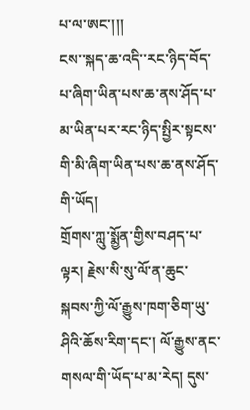པ་ལ་ཨང་།།།
ངས་་སྐད་ཆ་འདི་་རང་ཉིད་བོད་པ་ཞིག་ཡིན་པས་ཆ་ནས་ཤོད་པ་མ་ཡིན་པར་རང་ཉིད་སྤྱིར་སྟངས་གི་མི་ཞིག་ཡིན་པས་ཆ་ནས་ཤོད་གི་ཡོད།
གྲོགས་ཀླུ་སྨྱོན་གྱིས་བཤད་པ་ལྟར། རྗེས་སི་སུ་ལོ་ན་ཆུང་སྐབས་ཀྱི་ལོ་རྒྱུས་ཁག་ཅིག་ཡུ་ཤིའི་ཆོས་རིག་དང་། ལོ་རྒྱུས་ནང་གསལ་གི་ཡོད་པ་མ་རེད། དུས་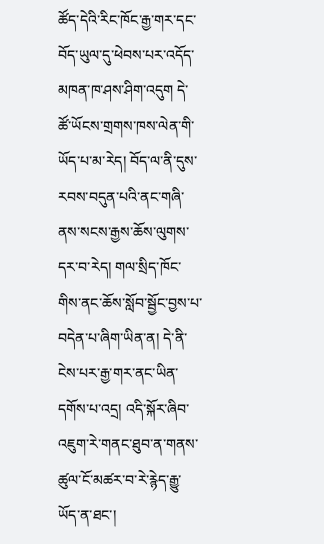ཚོད་དེའི་རིང་ཁོང་རྒྱ་གར་དང་བོད་ཡུལ་དུ་ཕེབས་པར་འདོད་མཁན་ཁ་ཤས་ཤིག་འདུག དེ་ཚོ་ཡོངས་གྲགས་ཁས་ལེན་གི་ཡོད་པ་མ་རེད། བོད་ལ་ནི་དུས་རབས་བདུན་པའི་ནང་གཞི་ནས་སངས་རྒྱས་ཆོས་ལུགས་དར་བ་རེད། གལ་སྲིད་ཁོང་གིས་ནང་ཆོས་སློབ་སྦྱོང་བྱས་པ་བདེན་པ་ཞིག་ཡིན་ན། དེ་ནི་ངེས་པར་རྒྱ་གར་ནང་ཡིན་དགོས་པ་འདྲ། འདི་སྐོར་ཞིབ་འཇུག་རེ་གནང་ཐུབ་ན་གནས་ཚུལ་ངོ་མཚར་བ་རེ་རྙེད་རྒྱུ་ཡོད་ན་ཐང་།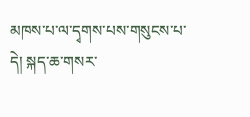མཁས་པ་ལ་དྭགས་པས་གསུངས་པ་དེ། སྐད་ཆ་གསར་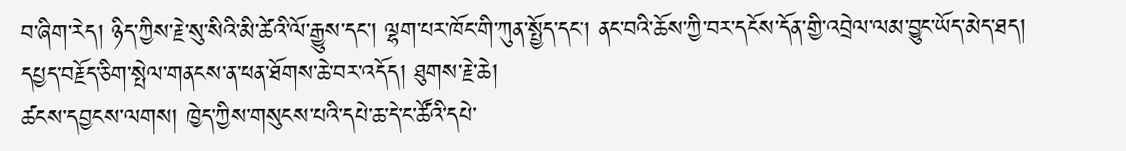བ་ཞིག་རེད། ཉིད་ཀྱིས་རྗེ་སུ་སིའི་མི་ཚེའི་ལོ་རྒྱུས་དང་། ལྷག་པར་ཁོང་གི་ཀུན་སྤྱོད་དང། ནང་བའི་ཆོས་ཀྱི་བར་དངོས་དོན་གྱི་འབྲེལ་ལམ་བྱུང་ཡོད་མེད་ཐད། དཔྱད་བརྗོད་ཅིག་སྤེལ་གནངས་ན་ཕན་ཐོགས་ཆེ་བར་འདོད། ཐུགས་རྗེ་ཆེ།
ཚངས་དབྱངས་ལགས། ཁྱེད་ཀྱིས་གསུངས་པའི་དཔེ་ཆ་དེ་ང་ཚོའི་དཔེ་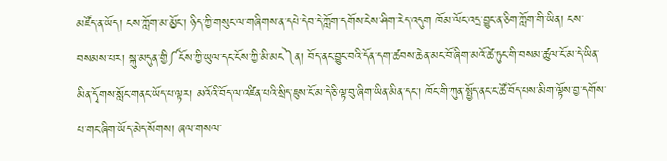མཛོད་ན་ཡོད། ངས་ཀློག་མ་མྱོང་། ཉིད་ཀྱི་གསུང་ལ་གཞིགས་ན་དཔེ་དེབ་དེ་ཀློག་དགོས་ངེས་ཤིག་རེད་འདུག ཁོམ་ལོང་འདྲ་བྱུང་ན་ཅིག་ཀློག་གི་ཡིན། ངས་བསམས་པར། སྐུ་མདུན་གྱི༼ངོས་ཀྱི་ཡུལ་དང་ངོས་ཀྱི་མི་མང༽ན། བོད་ནང་བྱུང་བའི་དོན་དག་ཚབས་ཆེན་མང་བོ་ཞིག་མའོ་ཚེ་ཏུང་གི་བསམ་ཚུལ་ངོ་མ་དེ་ཡིན་མིན་དྭོགས་སློང་གནང་ཡོད་པ་ལྟར། མའོའི་བོད་ལ་འཛིན་པའི་སྲིད་ཇུས་ངོ་མ་དེ་ཅི་ལྟ་བུ་ཞིག་ཡིན་མིན་དང་། ཁོང་གི་ཀུན་སྤྱོད་ནང་ང་ཚོ་བོད་པས་མིག་ལྟོས་བྱ་དགོས་པ་གང་ཞིག་ཡོད་མེད་སོགས། ཞལ་གསལ་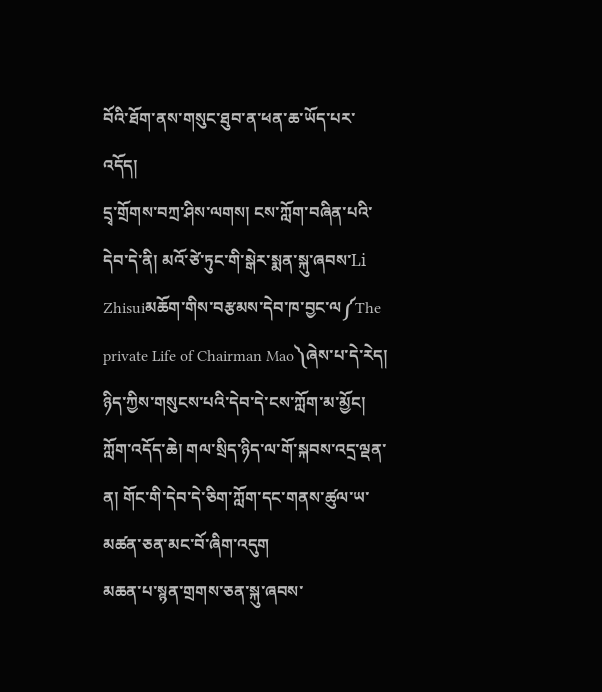བོའི་ཐོག་ནས་གསུང་ཐུབ་ན་ཕན་ཆ་ཡོད་པར་འདོད།
དྲྭ་གྲོགས་བཀྲ་ཤིས་ལགས། ངས་ཀློག་བཞིན་པའི་དེབ་དེ་ནི། མའོ་ཙེ་ཏུང་གི་སྒེར་སྨན་སྐུ་ཞབས་Li Zhisuiམཆོག་གིས་བརྩམས་དེབ་ཁ་བྱང་ལ༼The private Life of Chairman Mao༽ཞེས་པ་དེ་རེད། ཉིད་ཀྱིས་གསུངས་པའི་དེབ་དེ་ངས་ཀློག་མ་མྱོང། ཀློག་འདོད་ཆེ། གལ་སྲིད་ཉིད་ལ་གོ་སྐབས་འདྲ་ལྡན་ན། གོང་གི་དེབ་དེ་ཅིག་ཀློག་དང་གནས་ཚུལ་ཡ་མཚན་ཅན་མང་བོ་ཞིག་འདུག
མཆན་པ་སྙན་གྲགས་ཅན་སྐུ་ཞབས་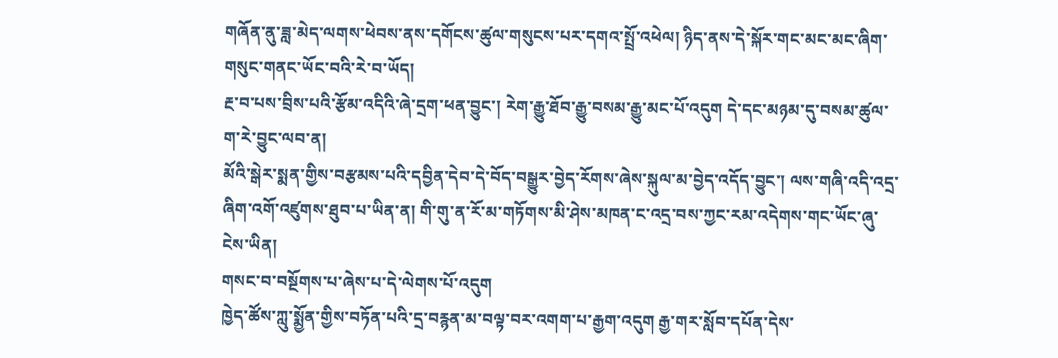གཞོན་ནུ་ཟླ་མེད་ལགས་ཕེབས་ནས་དགོངས་ཚུལ་གསུངས་པར་དགའ་སྤྲོ་འཕེལ། ཉིད་ནས་དེ་སྐོར་གང་མང་མང་ཞིག་གསུང་གནང་ཡོང་བའི་རེ་བ་ཡོད།
རྔ་བ་པས་བྲིས་པའི་རྩོམ་འདིའི་ཞེ་དྲག་ཕན་བྱུང་། རེག་རྒྱུ་ཐོབ་རྒྱུ་བསམ་རྒྱུ་མང་པོ་འདུག དེ་དང་མཉམ་དུ་བསམ་ཚུལ་ག་རེ་བྱུང་ལབ་ན།
མོའི་སྒེར་སྨན་གྱིས་བརྩམས་པའི་དབྱིན་དེབ་དེ་བོད་བསྒྱུར་བྱེད་རོགས་ཞེས་སྐུལ་མ་བྱེད་འདོད་བྱུང་། ལས་གཞི་འདི་འདྲ་ཞིག་འགོ་འཛུགས་ཐུབ་པ་ཡིན་ན། གི་གུ་ན་རོ་མ་གཏོགས་མི་ཤེས་མཁན་ང་འདྲ་བས་ཀྱང་རམ་འདེགས་གང་ཡོང་ཞུ་ངེས་ཡིན།
གསང་བ་བསྔོགས་པ་ཞེས་པ་དེ་ལེགས་པོ་འདུག
ཁྱེད་ཚོས་ཀླུ་སྨྱོན་གྱིས་བཏོན་པའི་དྲ་བརྙན་མ་བལྟ་བར་འགག་པ་རྒྱག་འདུག རྒྱ་གར་སློབ་དཔོན་དེས་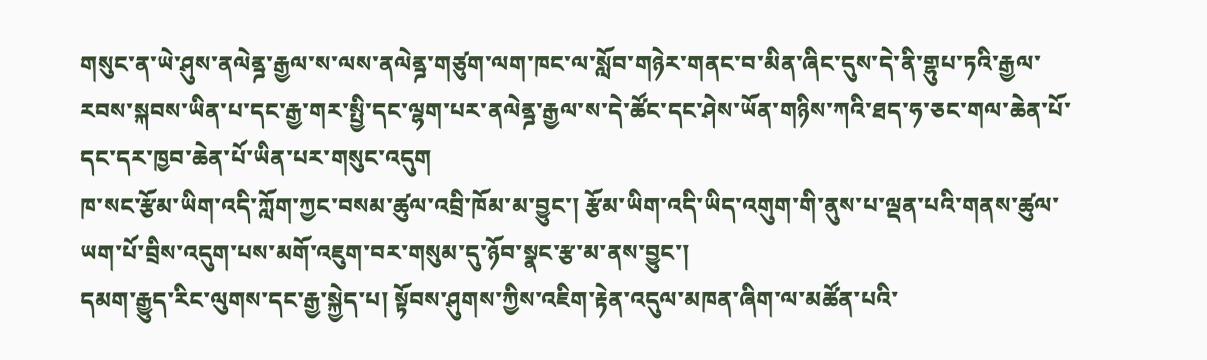གསུང་ན་ཡེ་ཤུས་ནལེནྜ་རྒྱལ་ས་ལས་ནལེནྜ་གཙུག་ལག་ཁང་ལ་སློབ་གཉེར་གནང་བ་མིན་ཞིང་དུས་དེ་ནི་གྷུཔ་ཏའི་རྒྱལ་རབས་སྐབས་ཡིན་པ་དང་རྒྱ་གར་སྤྱི་དང་ལྷག་པར་ནལེནྜ་རྒྱལ་ས་དེ་ཚོང་དང་ཤེས་ཡོན་གཉིས་ཀའི་ཐད་ཧ་ཅང་གལ་ཆེན་པོ་དང་དར་ཁྱབ་ཆེན་པོ་ཡིན་པར་གསུང་འདུག
ཁ་སང་རྩོམ་ཡིག་འདི་ཀློག་ཀྱང་བསམ་ཚུལ་འབྲི་ཁོམ་མ་བྱུང་། རྩོམ་ཡིག་འདི་ཡིད་འགུག་གི་ནུས་པ་ལྡན་པའི་གནས་ཚུལ་ཡག་པོ་བྲིས་འདུག་པས་མགོ་འཇུག་བར་གསུམ་དུ་ཉོབ་སྣང་རྩ་མ་ནས་བྱུང་།
དམག་རྒྱུད་རིང་ལུགས་དང་རྒྱ་སྐྱེད་པ། སྟོབས་ཤུགས་ཀྱིས་འཇིག་རྟེན་འདུལ་མཁན་ཞིག་ལ་མཚོན་པའི་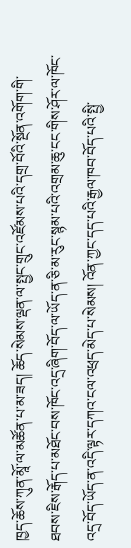ཁྱད་ཆོས་ཀུན་མཱོ་ལ་མཚོན་པ་མ་ཟད། ཆོད་སེམས་ལྡན་ལ་སྤྱང་གྲུང་འཛོམས་པའི་དགྲ་བོའི་སྔོན་འགོག་གི་ཐབས་ཇིས་རྒོད་པ་མཐོང་བས་ཁོང་འདྲ་ཞིག་བོད་ལ་ཡོད་ན་ཅི་མ་རུང་སྙམ་པའི་འགྲམ་ཆུ་ངང་གིས་ཤོར་ལ་ཁོང་འདྲ་བོད་ཡོད་ན་འདི་ལྟར་དཀའ་ངལ་འཕྲད་མེད་པ་སེམས། འོན་ཀྱང་དད་པའི་རྒྱལ་ཁབ་བོད་པའི་སྤྱི་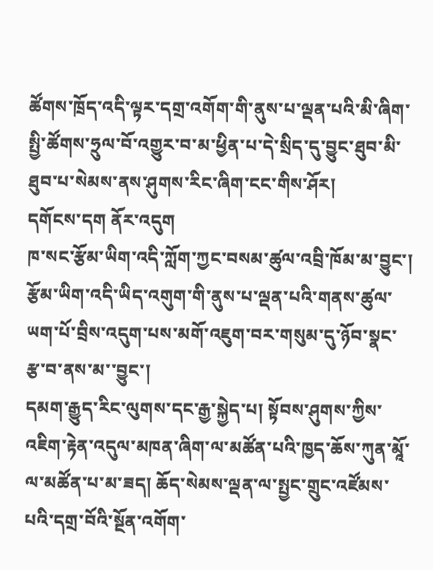ཚོགས་ཁྲོད་འདི་ལྟར་དགྲ་འགོག་གི་ནུས་པ་ལྡན་པའི་མི་ཞིག་སྤྱི་ཚོགས་ཧྲུལ་བོ་འགྱུར་བ་མ་ཕྱིན་པ་དེ་སྲིད་དུ་བྱུང་ཐུབ་མི་ཐུབ་པ་སེམས་ནས་ཤུགས་རིང་ཞིག་ངང་གིས་ཤོར།
དགོངས་དག ནོར་འདུག
ཁ་སང་རྩོམ་ཡིག་འདི་ཀློག་ཀྱང་བསམ་ཚུལ་འབྲི་ཁོམ་མ་བྱུང་། རྩོམ་ཡིག་འདི་ཡིད་འགུག་གི་ནུས་པ་ལྡན་པའི་གནས་ཚུལ་ཡག་པོ་བྲིས་འདུག་པས་མགོ་འཇུག་བར་གསུམ་དུ་ཉོབ་སྣང་རྩ་བ་ནས་མ་་བྱུང་།
དམག་རྒྱུད་རིང་ལུགས་དང་རྒྱ་སྐྱེད་པ། སྟོབས་ཤུགས་ཀྱིས་འཇིག་རྟེན་འདུལ་མཁན་ཞིག་ལ་མཚོན་པའི་ཁྱད་ཆོས་ཀུན་མཱོ་ལ་མཚོན་པ་མ་ཟད། ཆོད་སེམས་ལྡན་ལ་སྤྱང་གྲུང་འཛོམས་པའི་དགྲ་བོའི་སྔོན་འགོག་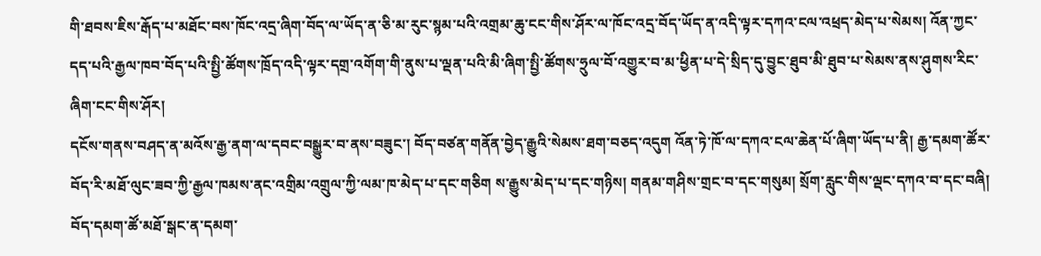གི་ཐབས་ཇིས་རྒོད་པ་མཐོང་བས་ཁོང་འདྲ་ཞིག་བོད་ལ་ཡོད་ན་ཅི་མ་རུང་སྙམ་པའི་འགྲམ་ཆུ་ངང་གིས་ཤོར་ལ་ཁོང་འདྲ་བོད་ཡོད་ན་འདི་ལྟར་དཀའ་ངལ་འཕྲད་མེད་པ་སེམས། འོན་ཀྱང་དད་པའི་རྒྱལ་ཁབ་བོད་པའི་སྤྱི་ཚོགས་ཁྲོད་འདི་ལྟར་དགྲ་འགོག་གི་ནུས་པ་ལྡན་པའི་མི་ཞིག་སྤྱི་ཚོགས་ཧྲུལ་བོ་འགྱུར་བ་མ་ཕྱིན་པ་དེ་སྲིད་དུ་བྱུང་ཐུབ་མི་ཐུབ་པ་སེམས་ནས་ཤུགས་རིང་ཞིག་ངང་གིས་ཤོར།
དངོས་གནས་བཤད་ན་མའོས་རྒྱ་ནག་ལ་དབང་བསྒྱུར་བ་ནས་བཟུང་། བོད་བཙན་གནོན་བྱེད་རྒྱུའི་སེམས་ཐག་བཅད་འདུག འོན་ཏེ་ཁོ་ལ་དཀའ་ངལ་ཆེན་པོ་ཞིག་ཡོད་པ་ནི། རྒྱ་དམག་ཚོར་བོད་རི་མཐོ་ལུང་ཟབ་ཀྱི་རྒྱལ་ཁམས་ནང་འགྲིམ་འགྲུལ་ཀྱི་ལམ་ཁ་མེད་པ་དང་གཅིག ས་རྒྱུས་མེད་པ་དང་གཉིས། གནམ་གཤིས་གྲང་བ་དང་གསུམ། སྲོག་རླུང་གིས་ལྡང་དཀའ་བ་དང་བཞི། བོད་དམག་ཚོ་མཐོ་སྒང་ན་དམག་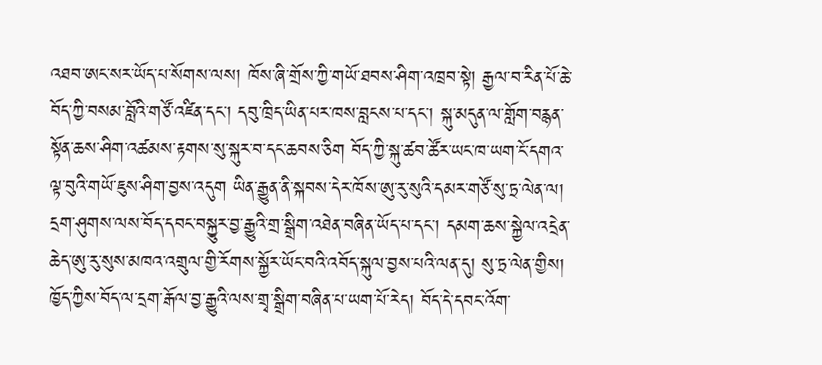འཐབ་ཨང་སར་ཡོད་པ་སོགས་ལས། ཁོས་ཞི་གྲོས་ཀྱི་གཡོ་ཐབས་ཤིག་འཁྲབ་སྟེ། རྒྱལ་བ་རིན་པོ་ཆེ་བོད་ཀྱི་བསམ་བློའི་གཙོ་འཛིན་དང་། དབུ་ཁྲིད་ཡིན་པར་ཁས་བླངས་པ་དང་། སྐུ་མདུན་ལ་གློག་བརྙན་སྟོན་ཆས་ཤིག་འཚམས་རྟགས་སུ་སྐུར་བ་དང་ཆབས་ཅིག བོད་ཀྱི་སྐུ་ཚབ་ཚོར་ཡང་ཁ་ཡག་ངོ་དགའ་ལྟ་བུའི་གཡོ་ཇུས་ཤིག་བྱས་འདུག ཡིན་རྒྱུན་ནི་སྐབས་དེར་ཁོས་ཨུ་རུ་སུའི་དམར་གཙོ་སུ་ཏྲ་ལེན་ལ། དྲག་ཤུགས་ལས་བོད་དབང་བསྐྱུར་བྱ་རྒྱུའི་གྲ་སྒྲིག་འཐེན་བཞིན་ཡོད་པ་དང་། དམག་ཆས་སྐྱེལ་འདྲེན་ཆེད་ཨུ་རུ་སུས་མཁའ་འགྲུལ་གྱི་རོགས་སྐྱོར་ཡོང་བའི་འབོད་སྐུལ་བྱས་པའི་ལན་དུ། སུ་ཏྲ་ལེན་གྱིས། ཁྱོད་ཀྱིས་བོད་ལ་དྲག་རྒོལ་བྱ་རྒྱུའི་ལས་གྲྭ་སྒྲིག་བཞིན་པ་ཡག་པོ་རེད། བོད་དེ་དབང་འོག་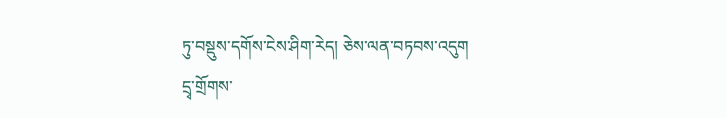ཏུ་བསྡུས་དགོས་ངེས་ཤིག་རེད། ཅེས་ལན་བཏབས་འདུག
དྲྭ་གྲོགས་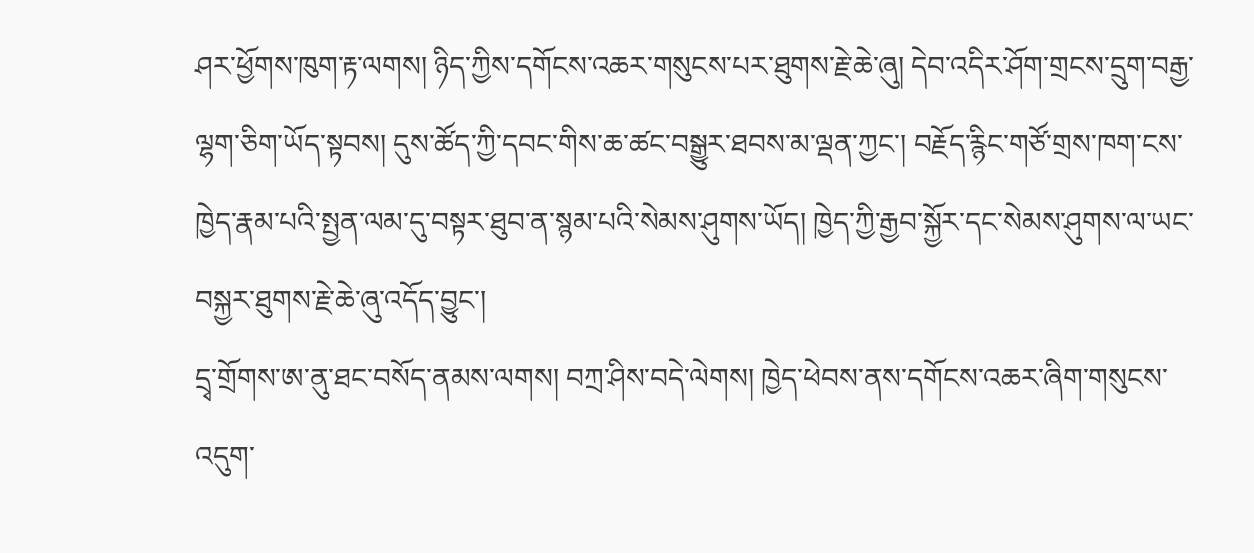ཤར་ཕྱོགས་ཁུག་རྟ་ལགས། ཉིད་ཀྱིས་དགོངས་འཆར་གསུངས་པར་ཐུགས་རྗེ་ཆེ་ཞུ། དེབ་འདིར་ཤོག་གྲངས་དྲུག་བརྒྱ་ལྷག་ཅིག་ཡོད་སྟབས། དུས་ཚོད་ཀྱི་དབང་གིས་ཆ་ཚང་བསྒྱུར་ཐབས་མ་ལྡན་ཀྱང་། བརྗོད་རྙིང་གཙོ་གྲས་ཁག་ངས་ཁྱེད་རྣམ་པའི་སྤྱན་ལམ་དུ་བསྟར་ཐུབ་ན་སྙམ་པའི་སེམས་ཤུགས་ཡོད། ཁྱེད་ཀྱི་རྒྱབ་སྐྱོར་དང་སེམས་ཤུགས་ལ་ཡང་བསྐྱར་ཐུགས་རྗེ་ཆེ་ཞུ་འདོད་བྱུང་།
དྲྭ་གྲོགས་ཨ་ནུ་ཐང་བསོད་ནམས་ལགས། བཀྲ་ཤིས་བདེ་ལེགས། ཁྱེད་ཕེབས་ནས་དགོངས་འཆར་ཞིག་གསུངས་འདུག་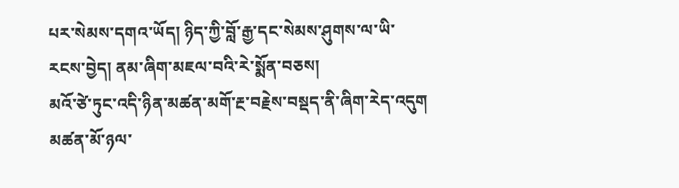པར་སེམས་དགའ་ཡོད། ཉིད་ཀྱི་བློ་རྒྱ་དང་སེམས་ཤུགས་ལ་ཡི་རངས་བྱེད། ནམ་ཞིག་མཇལ་བའི་རེ་སྨོན་བཅས།
མའོ་ཙེ་ཏུང་འདི་ཉིན་མཚན་མགོ་རྔ་བརྗེས་བསྡད་ནི་ཞིག་རེད་འདུག མཚན་མོ་ཉལ་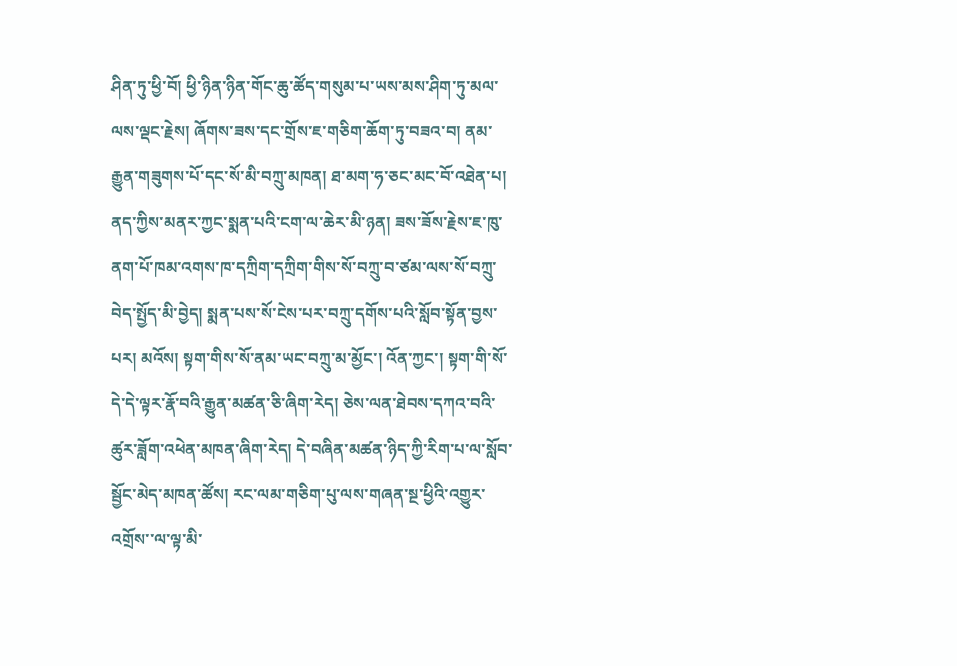ཤིན་ཏུ་ཕྱི་བོ། ཕྱི་ཉིན་ཉིན་གོང་ཆུ་ཚོད་གསུམ་པ་ཡས་མས་ཤིག་ཏུ་མལ་ལས་ལྡང་རྗེས། ཞོགས་ཟས་དང་གྲོས་ཇ་གཅིག་ཆོག་ཏུ་བཟའ་བ། ནམ་རྒྱུན་གཟུགས་པོ་དང་སོ་མི་བཀྲུ་མཁན། ཐ་མག་ཧ་ཅང་མང་བོ་འཐེན་པ། ནད་ཀྱིས་མནར་ཀྱང་སྨན་པའི་ངག་ལ་ཆེར་མི་ཉན། ཟས་ཟོས་རྗེས་ཇ་ཁུ་ནག་པོ་ཁམ་འགས་ཁ་དཀྲིག་དཀྲིག་གིས་སོ་བཀྲུ་བ་ཙམ་ལས་སོ་བཀྲུ་བེད་སྤྱོད་མི་བྱེད། སྨན་པས་སོ་ངེས་པར་བཀྲུ་དགོས་པའི་སློབ་སྟོན་བྱས་པར། མའོས། སྟག་གིས་སོ་ནམ་ཡང་བཀྲུ་མ་མྱོང་། འོན་ཀྱང་། སྟག་གི་སོ་དེ་དེ་ལྟར་རྣོ་བའི་རྒྱུན་མཚན་ཅི་ཞིག་རེད། ཅེས་ལན་ཐེབས་དཀའ་བའི་ཚུར་ཟློག་འཕེན་མཁན་ཞིག་རེད། དེ་བཞིན་མཚན་ཉིད་ཀྱི་རིག་པ་ལ་སློབ་སྦྱོང་མེད་མཁན་ཚོས། རང་ལམ་གཅིག་པུ་ལས་གཞན་སྔ་ཕྱིའི་འགྱུར་འགྲོས་་ལ་ལྟ་མི་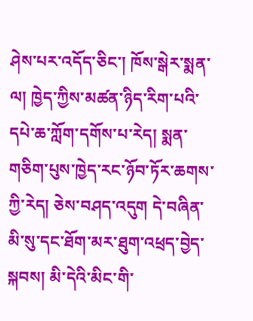ཤེས་པར་འདོད་ཅིང་། ཁོས་སྒེར་སྨན་ལ། ཁྱེད་ཀྱིས་མཚན་ཉིད་རིག་པའི་དཔེ་ཆ་ཀློག་དགོས་པ་རེད། སྨན་གཅིག་པུས་ཁྱེད་རང་ཉོབ་ཏོར་ཆགས་ཀྱི་རེད། ཅེས་བཤད་འདུག དེ་བཞིན་མི་སུ་དང་ཐོག་མར་ཐུག་འཕྲད་བྱེད་སྐབས། མི་དེའི་མིང་གི་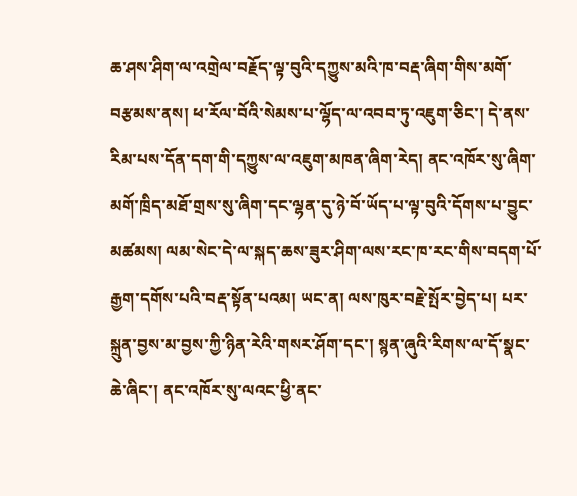ཆ་ཤས་ཤིག་ལ་འགྲེལ་བརྗོད་ལྟ་བུའི་དཀྱུས་མའི་ཁ་བརྡ་ཞིག་གིས་མགོ་བརྩམས་ནས། ཕ་རོལ་བོའི་སེམས་པ་ལྷོད་ལ་འབབ་ཏུ་འཇུག་ཅིང་། དེ་ནས་རིམ་པས་དོན་དག་གི་དཀྱུས་ལ་འཇུག་མཁན་ཞིག་རེད། ནང་འཁོར་སུ་ཞིག་མགོ་ཁྲིད་མཐོ་གྲས་སུ་ཞིག་དང་ལྷན་དུ་ཉེ་བོ་ཡོད་པ་ལྟ་བུའི་དོགས་པ་བྱུང་མཚམས། ལམ་སེང་དེ་ལ་སྐད་ཆས་ཟུར་ཤིག་ལས་རང་ཁ་རང་གིས་བདག་པོ་རྒྱག་དགོས་པའི་བརྡ་སྟོན་པའམ། ཡང་ན། ལས་ཁུར་བརྗེ་སྤོར་བྱེད་པ། པར་སྐྲུན་བྱས་མ་བྱས་ཀྱི་ཉིན་རེའི་གསར་ཤོག་དང་། སྙན་ཞུའི་རིགས་ལ་དོ་སྣང་ཆེ་ཞིང་། ནང་འཁོར་སུ་ལའང་ཕྱི་ནང་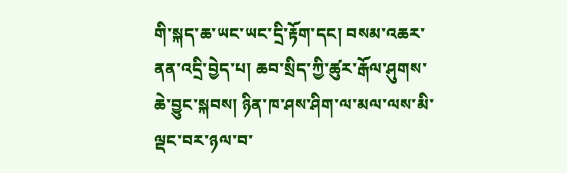གི་སྐད་ཆ་ཡང་ཡང་དྲི་རྟོག་དང། བསམ་འཆར་ནན་འདྲི་བྱེད་པ། ཆབ་སྲིད་ཀྱི་ཚུར་རྒོལ་ཤུགས་ཆེ་བྱུང་སྐབས། ཉིན་ཁ་ཤས་ཤིག་ལ་མལ་ལས་མི་ལྡང་བར་ཉལ་བ་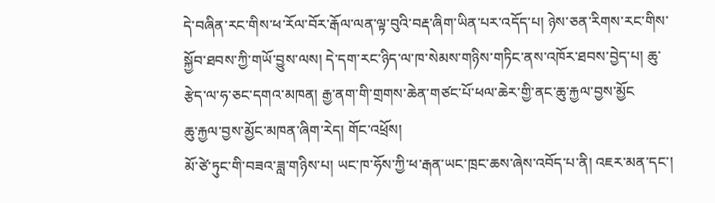དེ་བཞིན་རང་གིས་ཕ་རོལ་བོར་རྒོལ་ལན་ལྟ་བུའི་བརྡ་ཞིག་ཡིན་པར་འདོད་པ། ཉེས་ཅན་རིགས་རང་གིས་སྐྱོབ་ཐབས་ཀྱི་གཡོ་བྱུས་ལས། དེ་དག་རང་ཉིད་ལ་ཁ་སེམས་གཉིས་གཏིང་ནས་འཁོར་ཐབས་བྱེད་པ། ཆུ་རྩེད་ལ་ཧ་ཅང་དགའ་མཁན། རྒྱ་ནག་གི་གྲགས་ཆེན་གཙང་པོ་ཕལ་ཆེར་གྱི་ནང་ཆུ་རྐྱལ་བྱས་མྱོང
ཆུ་རྐྱལ་བྱས་མྱོང་མཁན་ཞིག་རེད། གོང་འཕྲོས།
མོ་ཙེ་ཏུང་གི་བཟའ་ཟླ་གཉིས་པ། ཡང་ཁ་ཧོས་ཀྱི་ཕ་རྒན་ཡང་ཁྲང་ཆས་ཞེས་འབོད་པ་ནི། འཇར་མན་དང་།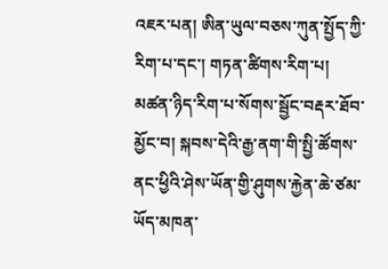འཇར་པན། ཨིན་ཡུལ་བཅས་ཀུན་སྤྱོད་ཀྱི་རིག་པ་དང་། གཏན་ཚིགས་རིག་པ། མཚན་ཉིད་རིག་པ་སོགས་སྦྱོང་བརྡར་ཐོབ་མྱོང་བ། སྐབས་དེའི་རྒྱ་ནག་གི་སྤྱི་ཚོགས་ནང་ཕྱིའི་ཤེས་ཡོན་གྱི་ཤུགས་རྐྱེན་ཆེ་ཙམ་ཡོད་མཁན་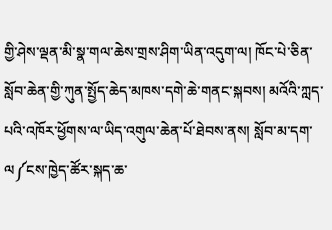གྱི་ཤེས་ལྡན་མི་སྣ་གལ་ཆེས་གྲས་ཤིག་ཡིན་འདུག་ལ། ཁོང་པེ་ཅིན་སློབ་ཆེན་གྱི་ཀུན་སྤྱོད་ཆེད་མཁས་དགེ་ཆེ་གནང་སྐབས། མའོའི་ཀླད་པའི་འཁོར་ཕྱོགས་ལ་ཡིད་འགུལ་ཆེན་པོ་ཐེབས་ནས། སློབ་མ་དག་ལ༼ངས་ཁྱེད་ཚོར་སྐད་ཆ་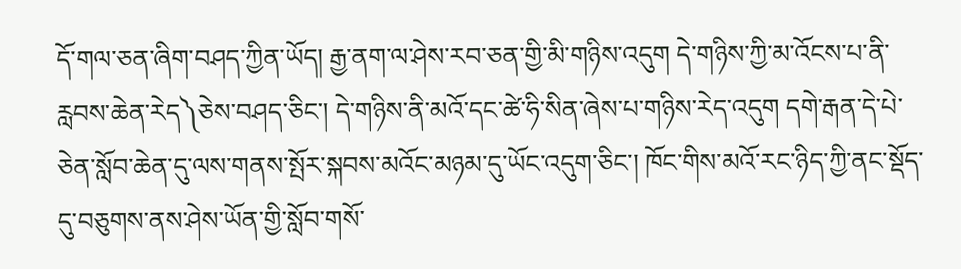དོ་གལ་ཅན་ཞིག་བཤད་ཀྱིན་ཡོད། རྒྱ་ནག་ལ་ཤེས་རབ་ཅན་གྱི་མི་གཉིས་འདུག དེ་གཉིས་ཀྱི་མ་འོངས་པ་ནི་རླབས་ཆེན་རེད༽ཅེས་བཤད་ཅིང་། དེ་གཉིས་ནི་མའོ་དང་ཚེ་ཧི་སིན་ཞེས་པ་གཉིས་རེད་འདུག དགེ་རྒན་དེ་པེ་ཅེན་སློབ་ཆེན་དུ་ལས་གནས་སྤོར་སྐབས་མའོང་མཉམ་དུ་ཡོང་འདུག་ཅིང་། ཁོང་གིས་མའོ་རང་ཉིད་ཀྱི་ནང་སྡོད་དུ་བཅུགས་ནས་ཤེས་ཡོན་གྱི་སློབ་གསོ་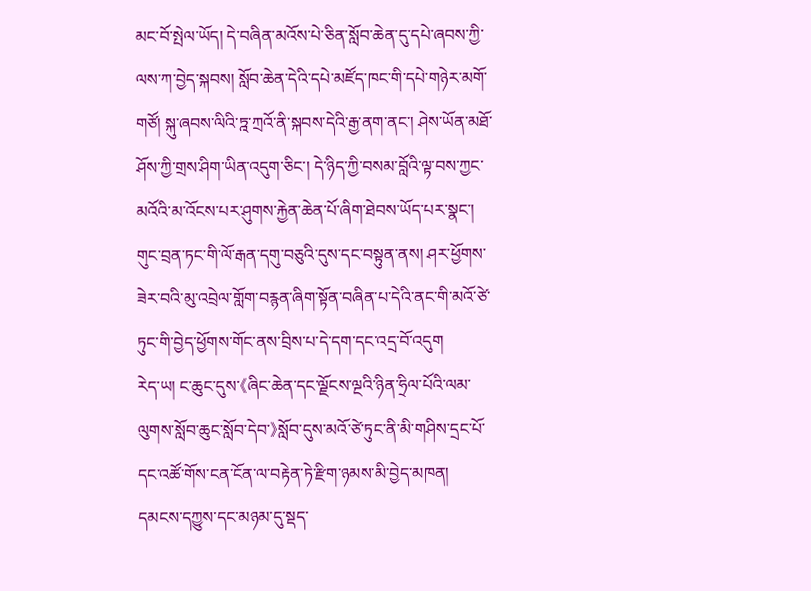མང་བོ་སྤེལ་ཡོད། དེ་བཞིན་མའོས་པེ་ཅིན་སློབ་ཆེན་དུ་དཔེ་ཞབས་ཀྱི་ལས་ཀ་བྱེད་སྐབས། སློབ་ཆེན་དེའི་དཔེ་མཛོད་ཁང་གི་དཔེ་གཉེར་མགོ་གཙོ། སྐུ་ཞབས་ལིའི་ཏྰ་ཀྲའོ་ནི་སྐབས་དེའི་རྒྱ་ནག་ནང་། ཤེས་ཡོན་མཐོ་ཤོས་ཀྱི་གྲས་ཤིག་ཡིན་འདུག་ཅིང་། དེ་ཉིད་ཀྱི་བསམ་བློའི་ལྟ་བས་ཀྱང་མའོའི་མ་འོངས་པར་ཤུགས་རྐྱེན་ཆེན་པོ་ཞིག་ཐེབས་ཡོད་པར་སྣང་།
གུང་བྲན་ཏང་གི་ལོ་རྒན་དགུ་བཅུའི་དུས་དང་བསྟུན་ནས། ཤར་ཕྱོགས་ཟེར་བའི་མུ་འབྲེལ་གློག་བརྙན་ཞིག་སྟོན་བཞིན་པ་དེའི་ནང་གི་མའོ་ཙེ་ཏུང་གི་བྱེད་ཕྱོགས་གོང་ནས་བྲིས་པ་དེ་དག་དང་འདྲ་བོ་འདུག
རེད་ཡ། ང་ཆུང་དུས་《ཞིང་ཆེན་དང་ལྗོངས་ལྔའི་ཉིན་ཧྲིལ་པོའི་ལམ་ལུགས་སློབ་ཆུང་སློབ་དེབ་》སློབ་དུས་མའོ་ཙེ་ཏུང་ནི་མི་གཤིས་དྲང་པོ་དང་འཚོ་གོས་ངན་ངོན་ལ་བརྟེན་ཏེ་རྫིག་ཉམས་མི་བྱེད་མཁན། དམངས་དཀྱུས་དང་མཉམ་དུ་སྡད་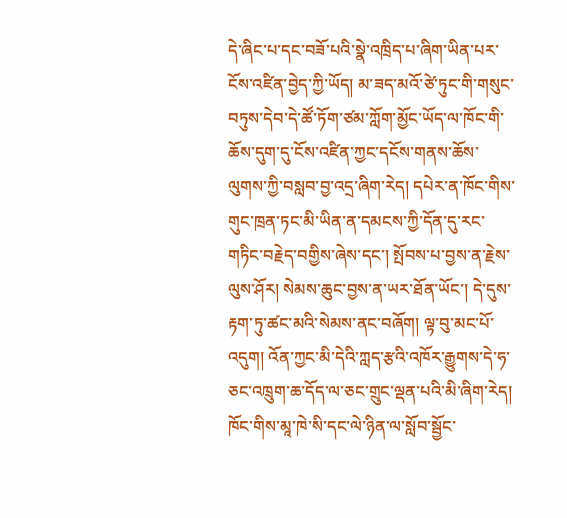དེ་ཞིང་པ་དང་བཟོ་པའི་སྣེ་འཁྲིད་པ་ཞིག་ཡིན་པར་ངོས་འཛིན་བྱེད་ཀྱི་ཡོད། མ་ཟད་མའོ་ཙེ་ཏུང་གི་གསུང་བཏུས་དེབ་དེ་ཚོ་ཏོག་ཙམ་ཀློག་མྱོང་ཡོད་ལ་ཁོང་གི་ཆོས་དུག་དུ་ངོས་འཛིན་ཀྱང་དངོས་གནས་ཆོས་ལུགས་ཀྱི་བསླབ་བྱ་འདྲ་ཞིག་རེད། དཔེར་ན་ཁོང་གིས་གུང་ཁྲན་ཏང་མི་ཡིན་ན་དམངས་ཀྱི་དོན་དུ་རང་གཏིང་བརྗེད་བགྱིས་ཞེས་དང་། སྤོབས་པ་བྱས་ན་རྗེས་ལུས་ཤོར། སེམས་ཆུང་བྱས་ན་ཡར་ཐོན་ཡོང་། དེ་དུས་རྟག་ཏུ་ཚང་མའི་སེམས་ནང་བཞོག། ལྟ་བུ་མང་པོ་འདུག། འོན་ཀྱང་མི་དེའི་ཀླད་རྩའི་འཁོར་རྒྱུགས་དེ་ཧ་ཅང་འཁྲུག་ཆ་དོད་ལ་ཅང་གྲུང་ལྡན་པའི་མི་ཞིག་རེད། ཁོང་གིས་མཱ་ཁེ་སི་དང་ལེ་ཉིན་ལ་སློབ་སྦྱོང་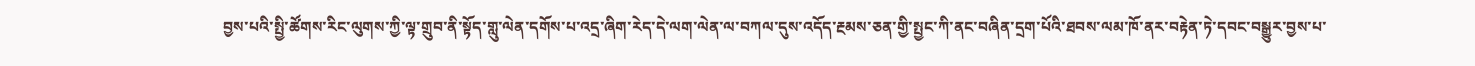བྱས་པའི་སྤྱི་ཚོགས་རིང་ལུགས་ཀྱི་ལྟ་གྲུབ་ནི་སྟོད་གླུ་ལེན་དགོས་པ་འདྲ་ཞིག་རེད་དེ་ལག་ལེན་ལ་བཀལ་དུས་འདོད་རྔམས་ཅན་གྱི་སྤྱང་ཀི་ནང་བཞིན་དྲག་པོའི་ཐབས་ལམ་ཁོ་ནར་བརྟེན་ཏེ་དབང་བསྒྱུར་བྱས་པ་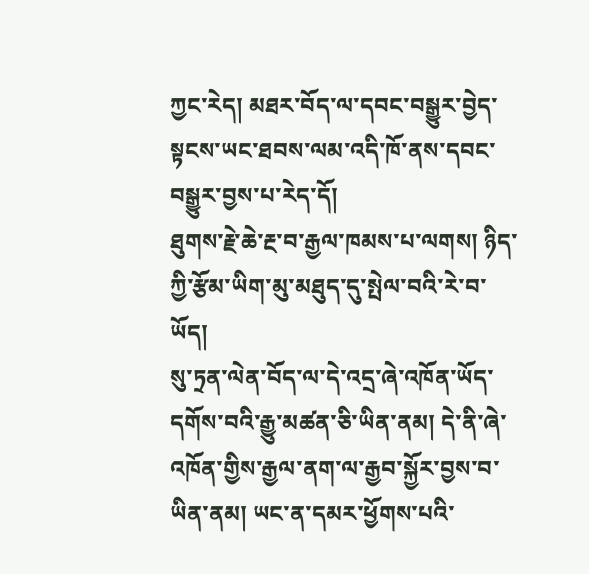ཀྱང་རེད། མཐར་བོད་ལ་དབང་བསྒྱུར་བྱེད་སྟངས་ཡང་ཐབས་ལམ་འདི་ཁོ་ནས་དབང་བསྒྱུར་བྱས་པ་རེད་དོ།
ཐུགས་རྗེ་ཆེ་རྔ་བ་རྒྱལ་ཁམས་པ་ལགས། ཉིད་ཀྱི་རྩོམ་ཡིག་མུ་མཐུད་དུ་སྤེལ་བའི་རེ་བ་ཡོད།
སུ་ཏྲན་ལེན་བོད་ལ་དེ་འདྲ་ཞེ་འཁོན་ཡོད་དགོས་བའི་རྒྱུ་མཚན་ཅི་ཡིན་ནམ། དེ་ནི་ཞེ་འཁོན་གྱིས་རྒྱལ་ནག་ལ་རྒྱབ་སྐྱོར་བྱས་བ་ཡིན་ནམ། ཡང་ན་དམར་ཕྱོགས་པའི་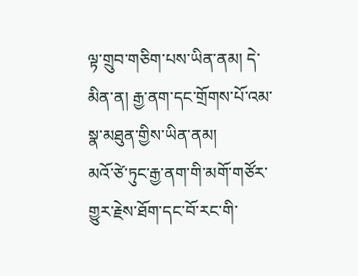ལྟ་གྲུབ་གཅིག་པས་ཡིན་ནམ། དེ་མིན་ན། རྒྱ་ནག་དང་གྲོགས་པོ་འམ་སྣ་མཐུན་གྱིས་ཡིན་ནམ།
མའོ་ཙེ་ཏུང་རྒྱ་ནག་གི་མགོ་གཙོར་གྱུར་རྗེས་ཐོག་དང་བོ་རང་གི་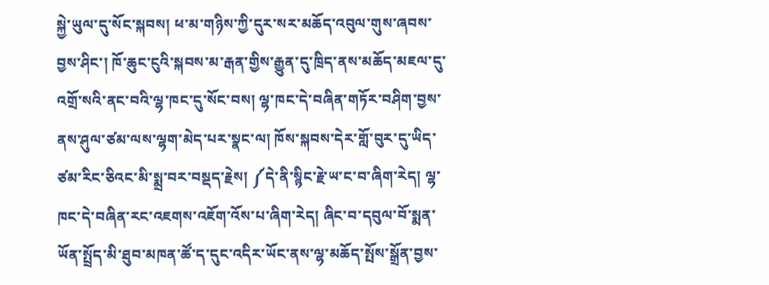སྐྱེ་ཡུལ་དུ་སོང་སྐབས། ཕ་མ་གཉིས་ཀྱི་དུར་སར་མཆོད་འབུལ་གུས་ཞབས་བྱས་ཤིང་། ཁོ་ཆུང་ངུའི་སྐབས་མ་རྒན་གྱིས་རྒྱུན་དུ་ཁྲིད་ནས་མཆོད་མཇལ་དུ་འགྲོ་སའི་ནང་བའི་ལྷ་ཁང་དུ་སོང་བས། ལྷ་ཁང་དེ་བཞིན་གཏོར་བཤིག་བྱས་ནས་ཤུལ་ཙམ་ལས་ལྷག་མེད་པར་སྣང་ལ། ཁོས་སྐབས་དེར་གློ་བུར་དུ་ཡིད་ཙམ་རིང་ཅིའང་མི་སྨྲ་བར་བསྡད་རྗེས། ༼དེ་ནི་སྙིང་རྗེ་ཡ་ང་བ་ཞིག་རེད། ལྷ་ཁང་དེ་བཞིན་རང་འཇགས་འཇོག་འོས་པ་ཞིག་རེད། ཞིང་བ་དབུལ་བོ་སྨན་ཡོན་སྤྲོད་མི་ཐུབ་མཁན་ཚོ་ད་དུང་འདིར་ཡོང་ནས་ལྷ་མཆོད་སྤོས་སྒྲོན་བྱས་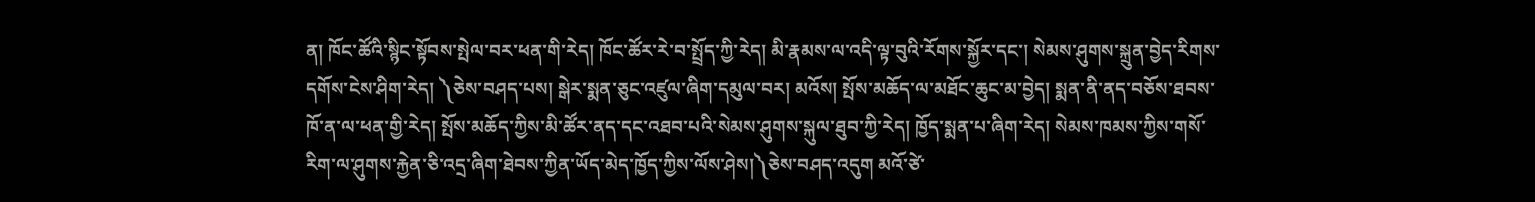ན། ཁོང་ཚོའི་སྙིང་སྟོབས་སྤེལ་བར་ཕན་གི་རེད། ཁོང་ཚོར་རེ་བ་སྤྲོད་ཀྱི་རེད། མི་རྣམས་ལ་འདི་ལྟ་བུའི་རོགས་སྐྱོར་དང་། སེམས་ཤུགས་སྐྲུན་བྱེད་རིགས་དགོས་ངེས་ཤིག་རེད། ༽ཅེས་བཤད་པས། སྒེར་སྨན་ཅུང་འཛུལ་ཞིག་དམུལ་བར། མའོས། སྤོས་མཆོད་ལ་མཐོང་ཆུང་མ་བྱེད། སྨན་ནི་ནད་བཅོས་ཐབས་ཁོ་ན་ལ་ཕན་གྱི་རེད། སྤོས་མཆོད་ཀྱིས་མི་ཚོར་ནད་དང་འཐབ་པའི་སེམས་ཤུགས་སྐུལ་ཐུབ་ཀྱི་རེད། ཁྱོད་སྨན་པ་ཞིག་རེད། སེམས་ཁམས་ཀྱིས་གསོ་རིག་ལ་ཤུགས་རྐྱེན་ཅི་འདྲ་ཞིག་ཐེབས་ཀྱིན་ཡོད་མེད་ཁྱོད་ཀྱིས་ལོས་ཤེས།༽ཅེས་བཤད་འདུག མའོ་ཙེ་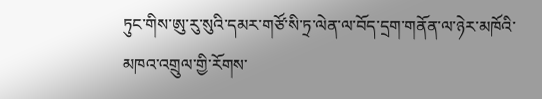ཏུང་གིས་ཨུ་རུ་སུའི་དམར་གཙོ་སི་ཏྲ་ལེན་ལ་བོད་དྲག་གནོན་ལ་ཉེར་མཁོའི་མཁའ་འགྲུལ་གྱི་རོགས་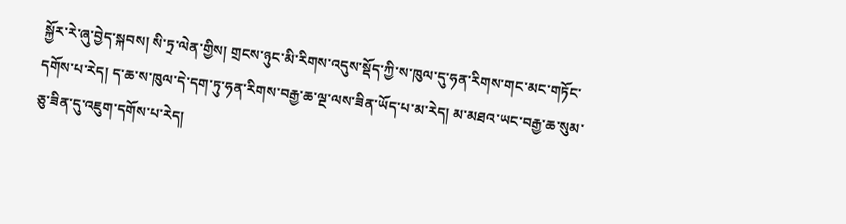སྐྱོར་རེ་ཞུ་བྱེད་སྐབས། སི་ཏྲ་ལེན་གྱིས། གྲངས་ཉུང་མི་རིགས་འདུས་སྡོད་ཀྱི་ས་ཁུལ་དུ་ཧན་རིགས་གང་མང་གཏོང་དགོས་པ་རེད། ད་ཆ་ས་ཁུལ་དེ་དག་ཏུ་ཧན་རིགས་བརྒྱ་ཆ་ལྔ་ལས་ཟིན་ཡོད་པ་མ་རེད། མ་མཐའ་ཡང་བརྒྱ་ཆ་སུམ་ཅུ་ཟིན་དུ་འཇུག་དགོས་པ་རེད།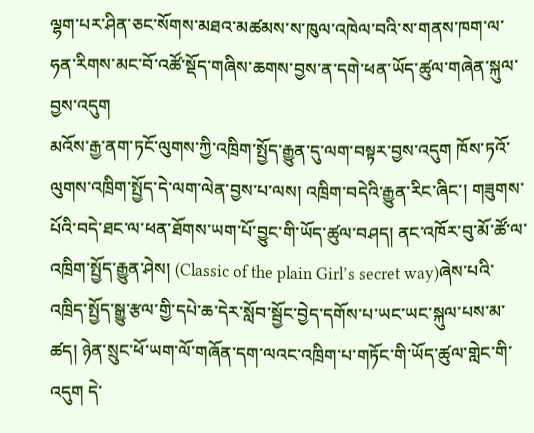ལྷག་པར་ཤིན་ཅང་སོགས་མཐའ་མཚམས་ས་ཁུལ་འཁེལ་བའི་ས་གནས་ཁག་ལ་ཧན་རིགས་མང་བོ་འཚོ་སྡོད་གཞིས་ཆགས་བྱས་ན་དགེ་ཕན་ཡོད་ཚུལ་གཞེན་སྐུལ་བྱས་འདུག
མའོས་རྒྱ་ནག་ཏངོ་ལུགས་ཀྱི་འཁྲིག་སྤྱོད་རྒྱུན་དུ་ལག་བསྟར་བྱས་འདུག ཁོས་ཏའོ་ལུགས་འཁྲིག་སྤྱོད་དེ་ལག་ལེན་བྱས་པ་ལས། འཁྲིག་བདེའི་རྒྱུན་རིང་ཞིང་། གཟུགས་པོའི་བདེ་ཐང་ལ་ཕན་ཐོགས་ཡག་པོ་བྱུང་གི་ཡོད་ཚུལ་བཤད། ནང་འཁོར་བུ་མོ་ཚོ་ལ་འཁྲིག་སྤྱོད་རྒྱུན་ཤེས། (Classic of the plain Girl’s secret way)ཞེས་པའི་འཁྲིད་སྤྱོད་སྒྱུ་རྩལ་གྱི་དཔེ་ཆ་དེར་སློབ་སྦྱོང་བྱེད་དགོས་པ་ཡང་ཡང་སྐུལ་པས་མ་ཚད། ཉེན་སྲུང་ཕོ་ཡག་ལོ་གཞོན་དག་ལའང་འཁྲིག་པ་གཏོང་གི་ཡོད་ཚུལ་གླེང་གི་འདུག དེ་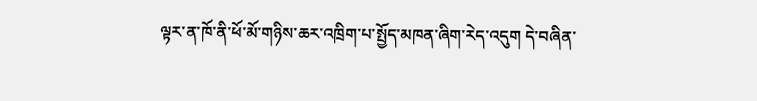ལྟར་ན་ཁོ་ནི་ཕོ་མོ་གཉིས་ཆར་འཁྲིག་པ་སྤྱོད་མཁན་ཞིག་རེད་འདུག དེ་བཞིན་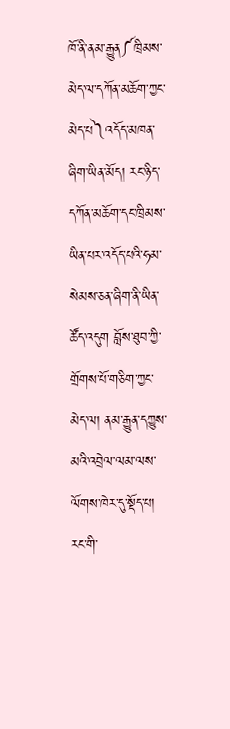ཁོ་ནི་ནམ་རྒྱུན༼ཁྲིམས་མེད་ལ་དཀོན་མཆོག་ཀྱང་མེད་པ༽འདོད་མཁན་ཞིག་ཡིན་མོད། རང་ཉིད་དཀོན་མཆོག་དང་ཁྲིམས་ཡིན་པར་འདོད་པའི་ཧམ་སེམས་ཅན་ཞིག་ནི་ཡིན་ཚོད་འདུག བློས་ཐུབ་ཀྱི་གྲོགས་པོ་གཅིག་ཀྱང་མེད་ལ། ནམ་རྒྱུན་དཀྱུས་མའི་འབྲེལ་ལམ་ལས་ལོགས་ཁེར་དུ་སྡོད་པ། རང་གི་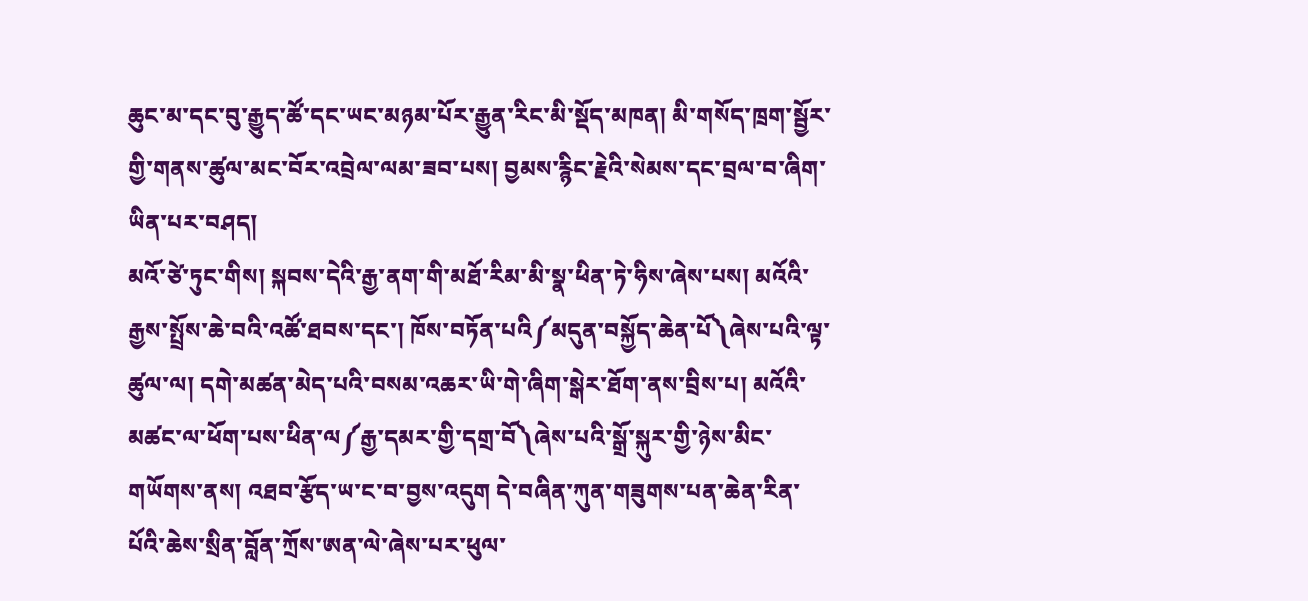ཆུང་མ་དང་བུ་རྒྱུད་ཚོ་དང་ཡང་མཉམ་པོར་རྒྱུན་རིང་མི་སྡོད་མཁན། མི་གསོད་ཁྲག་སྦྱོར་གྱི་གནས་ཚུལ་མང་བོར་འབྲེལ་ལམ་ཟབ་པས། བྱམས་རྙིང་རྗེའི་སེམས་དང་བྲལ་བ་ཞིག་ཡིན་པར་བཤད།
མའོ་ཙེ་ཏུང་གིས། སྐབས་དེའི་རྒྱ་ནག་གི་མཐོ་རིམ་མི་སྣ་ཕིན་ཏེ་ཧིས་ཞེས་པས། མའོའི་རྒྱས་སྤྲོས་ཆེ་བའི་འཚོ་ཐབས་དང་། ཁོས་བཏོན་པའི༼མདུན་བསྐྱོད་ཆེན་པོ༽ཞེས་པའི་ལྟ་ཚུལ་ལ། དགེ་མཚན་མེད་པའི་བསམ་འཆར་ཡི་གེ་ཞིག་སྒེར་ཐོག་ནས་བྲིས་པ། མའོའི་མཚང་ལ་ཕོག་པས་ཕིན་ལ༼རྒྱ་དམར་གྱི་དགྲ་བོ༽ཞེས་པའི་སྒྲོ་སྐུར་གྱི་ཉེས་མིང་གཡོགས་ནས། འཐབ་རྩོད་ཡ་ང་བ་བྱས་འདུག དེ་བཞིན་ཀུན་གཟུགས་པན་ཆེན་རིན་པོའི་ཆེས་སྲིན་བློན་ཀྲོས་ཨན་ལེ་ཞེས་པར་ཕུལ་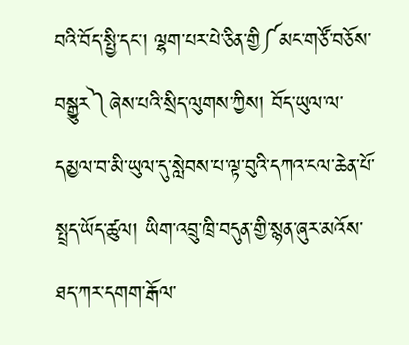བའི་བོད་སྤྱི་དང་། ལྷག་པར་པེ་ཅིན་གྱི༼མང་གཙོ་བཅོས་བསྒྱུར༽ཞེས་པའི་སྲིད་ལུགས་ཀྱིས། བོད་ཡུལ་ལ་དམྱལ་བ་མི་ཡུལ་དུ་སླེབས་པ་ལྟ་བུའི་དཀའ་ངལ་ཆེན་པོ་སྤྲད་ཡོད་ཚུལ། ཡིག་འབྲུ་ཁྲི་བདུན་གྱི་སྙན་ཞུར་མའོས་ཐད་ཀར་དགག་རྒོལ་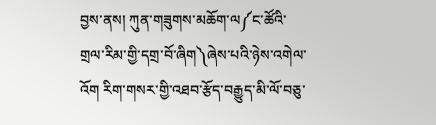བྱས་ནས། ཀུན་གཟུགས་མཆོག་ལ༼ང་ཚོའི་གྲལ་རིམ་གྱི་དགྲ་བོ་ཞིག༽ཞེས་པའི་ཉེས་འགེལ་འོག རིག་གསར་གྱི་འཐབ་རྩོད་བརྒྱུད་མི་ལོ་བཅུ་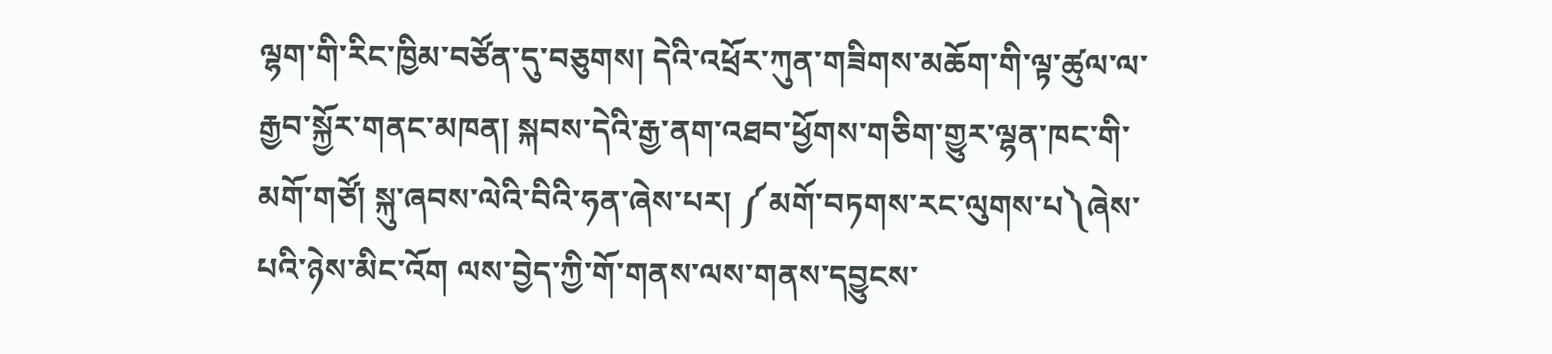ལྷག་གི་རིང་ཁྱིམ་བཙོན་དུ་བཅུགས། དེའི་འཕྲོར་ཀུན་གཟིགས་མཆོག་གི་ལྟ་ཚུལ་ལ་རྒྱབ་སྐྱོར་གནང་མཁན། སྐབས་དེའི་རྒྱ་ནག་འཐབ་ཕྱོགས་གཅིག་གྱུར་ལྷན་ཁང་གི་མགོ་གཙོ། སྐུ་ཞབས་ལེའི་བིའི་ཧན་ཞེས་པར། ༼མགོ་བཏགས་རང་ལུགས་པ༽ཞེས་པའི་ཉེས་མིང་འོག ལས་བྱེད་ཀྱི་གོ་གནས་ལས་གནས་དབྱུངས་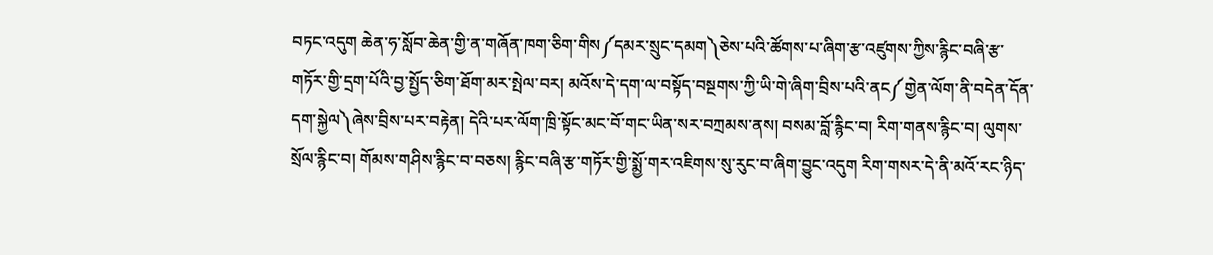བཏང་འདུག ཆེན་ཧ་སློབ་ཆེན་གྱི་ན་གཞོན་ཁག་ཅིག་གིས༼དམར་སྲུང་དམག༽ཅེས་པའི་ཚོགས་པ་ཞིག་རྩ་འཛུགས་ཀྱིས་རྙིང་བཞི་རྩ་གཏོར་གྱི་དྲག་པོའི་བྱ་སྤྱོད་ཅིག་ཐོག་མར་སྤེལ་བར། མའོས་དེ་དག་ལ་བསྟོད་བསྔགས་ཀྱི་ཡི་གེ་ཞིག་བྲིས་པའི་ནང༼གྱེན་ལོག་ནི་བདེན་དོན་དག་སྐྱེལ༽ཞེས་བྲིས་པར་བརྟེན། དེའི་པར་ལོག་ཁྲི་སྟོང་མང་བོ་གང་ཡིན་སར་བཀྲམས་ནས། བསམ་བློ་རྙིང་བ། རིག་གནས་རྙིང་བ། ལུགས་སྲོལ་རྙིང་བ། གོམས་གཤིས་རྙིང་བ་བཅས། རྙིང་བཞི་རྩ་གཏོར་གྱི་སྨྱོ་གར་འཇིགས་སུ་རུང་བ་ཞིག་བྱུང་འདུག རིག་གསར་དེ་ནི་མའོ་རང་ཉིད་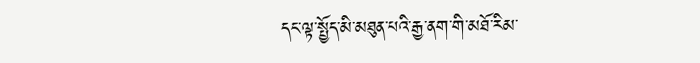དང་ལྟ་སྤྱོད་མི་མཐུན་པའི་རྒྱ་ནག་གི་མཐོ་རིམ་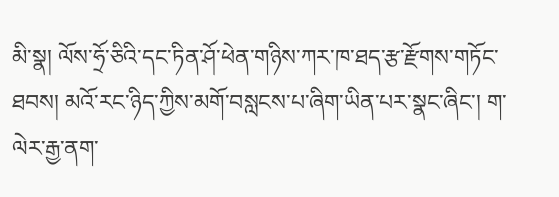མི་སྣ། ལོས་ཧྲོ་ཅིའི་དང་ཏིན་ཤོ་ཕེན་གཉིས་ཀར་ཁ་ཐད་རྩ་རྫོགས་གཏོང་ཐབས། མའོ་རང་ཉིད་ཀྱིས་མགོ་བསླངས་པ་ཞིག་ཡིན་པར་སྣང་ཞིང་། ག་ལེར་རྒྱ་ནག་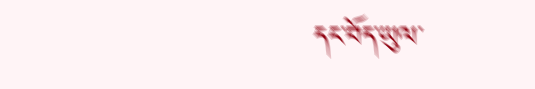དང་བོད་ཡུལ་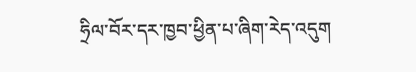ཧྲིལ་བོར་དར་ཁྱབ་ཕྱིན་པ་ཞིག་རེད་འདུག